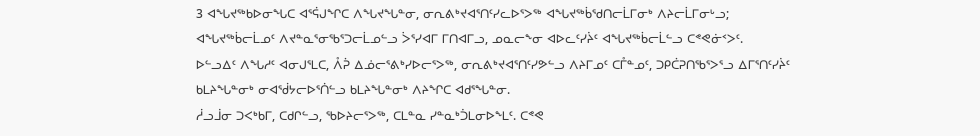3 ᐊᖓᔪᖅᑲᐅᓂᖓᑕ ᐊᕐᕌᒍᖏᑕ ᐱᖓᔪᖓᓐᓂ, ᓂᕆᕕᒃᔪᐊᕐᑎᑦᓯᓚᐅᕐᐳᖅ ᐊᖓᔪᖅᑳᖁᑎᓕᒫᒥᓂᒃ ᐱᔨᓕᒫᒥᓂᒡᓗ; ᐊᖓᔪᖅᑳᓕᒫᓄᑦ ᐱᔪᓐᓇᕐᓂᖃᕐᑐᓕᒫᓄᓪᓗ ᐴᕐᓯᐊᒥ ᒥᑎᐊᒥᓗ, ᓄᓇᓕᖕᓂ ᐊᐅᓚᑦᓯᔩᑦ ᐊᖓᔪᖅᑳᓕᒫᓪᓗ ᑕᕝᕙᓃᑉᐳᑦ.
ᐅᓪᓗᐃᑦ ᐱᖓᓱᑦ ᐊᓂᒍᕐᒪᑕ, ᐰᕉ ᐃᓅᓕᕐᕕᒃᓯᐅᓕᕐᐳᖅ, ᓂᕆᕕᒃᔪᐊᕐᑎᑦᓯᕗᓪᓗ ᐱᔨᒥᓄᑦ ᑕᒤᓐᓄᑦ, ᑐᑭᑖᕈᑎᖃᕐᐳᕐᓗ ᐃᒥᕐᑎᑦᓯᔩᑦ ᑲᒪᔨᖓᓐᓂᒃ ᓂᐊᖂᔭᓕᐅᕐᑏᓪᓗ ᑲᒪᔨᖓᓐᓂᒃ ᐱᔨᖏᑕ ᐊᑯᕐᖓᓐᓂ.
ᓲᓗᒨᓂ ᑐᐸᒃᑲᒥ, ᑕᑯᒋᓪᓗ, ᖃᐅᔨᓕᕐᐳᖅ, ᑕᒪᓐᓇ ᓯᓐᓇᒃᑑᒪᓂᐅᖕᒪᑦ. ᑕᕝᕙ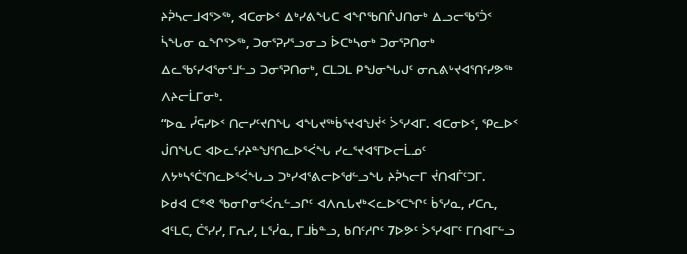ᔨᕉᓴᓕᒧᐊᕐᐳᖅ, ᐊᑕᓂᐅᑉ ᐃᒃᓯᕕᖓᑕ ᐊᖏᖃᑎᒌᒍᑎᓂᒃ ᐃᓗᓕᖃᕐᑑᑉ ᓵᖓᓂ ᓇᖏᕐᐳᖅ, ᑐᓂᕐᕈᓯᕐᓗᓂᓗ ᐆᑕᒃᓴᓂᒃ ᑐᓂᕐᕈᑎᓂᒃ ᐃᓚᖃᑦᓯᐊᕐᓂᕐᒧᓪᓗ ᑐᓂᕐᕈᑎᓂᒃ, ᑕᒪᑐᒪ ᑭᖑᓂᖓᒍᑦ ᓂᕆᕕᒡᔪᐊᕐᑎᑦᓯᕗᖅ ᐱᔨᓕᒫᒥᓂᒃ.
“ᐅᓇ ᓮᕋᓯᐅᑉ ᑎᓕᓯᑦᔪᑎᖓ ᐊᖓᔪᖅᑳᕐᔪᐊᖑᔫᑉ ᐴᕐᓯᐊᒥ. ᐊᑕᓂᐅᑉ, ᕿᓚᐅᑉ ᒎᑎᖓᑕ ᐊᐅᓚᑦᓯᔨᓐᖑᕐᑎᓚᐅᕐᐹᖓ ᓯᓚᕐᔪᐊᕐᒥᐅᓕᒫᓄᑦ ᐱᔭᒃᓴᕐᑖᕐᑎᓚᐅᕐᐹᖓᓗ ᑐᒃᓯᐊᕐᕕᓕᐅᖁᓪᓗᖓ ᔨᕉᓴᓕᒥ ᔫᑎᐊᒦᑦᑐᒥ.
ᐅᑯᐊ ᑕᕝᕙ ᖃᓂᒋᓂᕐᐹᕆᓪᓗᒋᑦ ᐊᐱᕆᒐᔪᒃᐸᓚᐅᕐᑕᖏᑦ ᑳᕐᓯᓇ, ᓯᑕᕆ, ᐊᑦᒪᑕ, ᑖᕐᓯᓯ, ᒥᕆᓯ, ᒪᕐᓰᓇ, ᒥᒧᑳᓐᓗ, ᑲᑎᑦᓱᒋᑦ 7ᐅᕗᑦ ᐴᕐᓯᐊᒥᑦ ᒥᑎᐊᒥᓪᓗ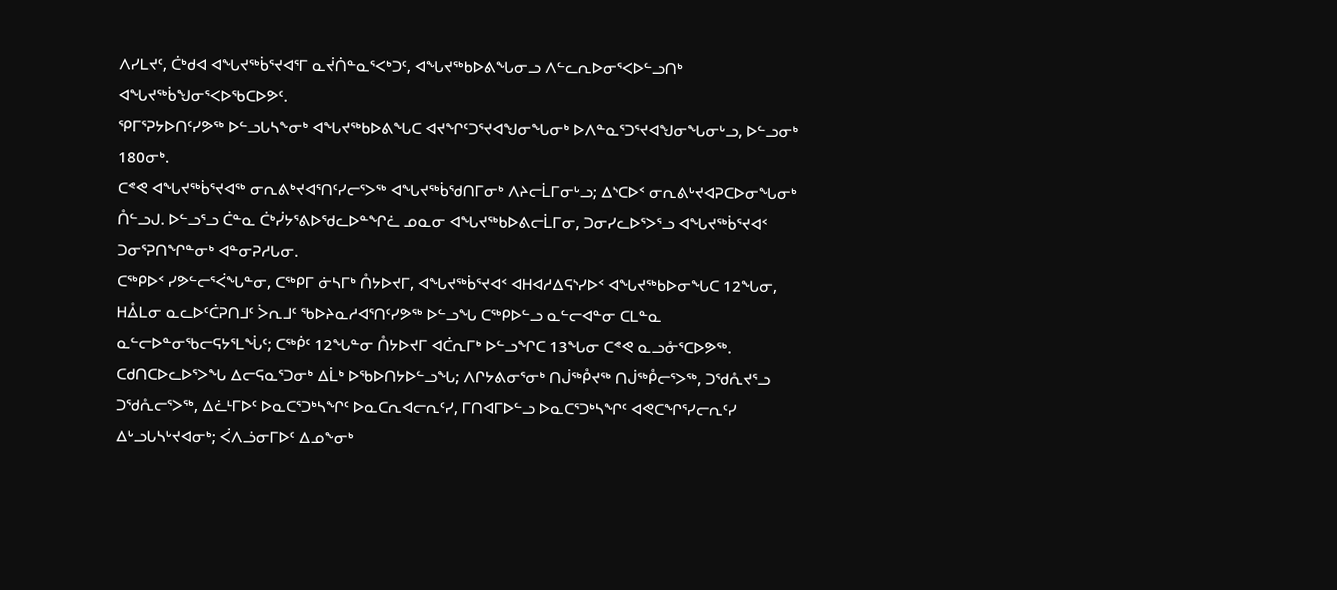ᐱᓯᒪᔪᑦ, ᑖᒃᑯᐊ ᐊᖓᔪᖅᑳᕐᔪᐊᕐᒥ ᓇᔫᑏᓐᓇᕐᐸᒃᑐᑦ, ᐊᖓᔪᖅᑲᐅᕕᖓᓂᓗ ᐱᓪᓚᕆᐅᓂᕐᐸᐅᓪᓗᑎᒃ ᐊᖓᔪᖅᑳᖑᓂᕐᐸᐅᖃᑕᐅᕗᑦ.
ᕿᒥᕐᕈᔭᐅᑎᑦᓯᕗᖅ ᐅᓪᓗᒐᓴᖕᓂᒃ ᐊᖓᔪᖅᑲᐅᕕᖓᑕ ᐊᔪᖏᑦᑐᕐᔪᐊᖑᓂᖓᓂᒃ ᐅᐱᓐᓇᕐᑐᕐᔪᐊᖑᓂᖓᓂᒡᓗ, ᐅᓪᓗᓂᒃ 180ᓂᒃ.
ᑕᕝᕙ ᐊᖓᔪᖅᑳᕐᔪᐊᖅ ᓂᕆᕕᒃᔪᐊᕐᑎᑦᓯᓕᕐᐳᖅ ᐊᖓᔪᖅᑳᖁᑎᒥᓂᒃ ᐱᔨᓕᒫᒥᓂᒡᓗ; ᐃᔅᑕᐅᑉ ᓂᕆᕕᒡᔪᐊᕈᑕᐅᓂᖓᓂᒃ ᑍᓪᓗᒍ. ᐅᓪᓗᕐᓗ ᑖᓐᓇ ᑖᒃᓰᔭᕐᕕᐅᖁᓚᐅᓐᖏᓛ ᓄᓇᓂ ᐊᖓᔪᖅᑲᐅᕕᓕᒫᒥᓂ, ᑐᓂᓯᓚᐅᕐᐳᕐᓗ ᐊᖓᔪᖅᑳᕐᔪᐊᑉ ᑐᓂᕐᕈᑎᖏᓐᓂᒃ ᐊᓐᓂᕈᓱᒐᓂ.
ᑕᖅᑭᐅᑉ ᓯᕗᓪᓕᕐᐹᖓᓐᓂ, ᑕᖅᑭᒥ ᓃᓴᒥᒃ ᑍᔭᐅᔪᒥ, ᐊᖓᔪᖅᑳᕐᔪᐊᑉ ᐊᕼᐊᓱᐃᕋᔅᓯᐅᑉ ᐊᖓᔪᖅᑲᐅᓂᖓᑕ 12ᖓᓂ, ᕼᐂᒪᓂ ᓇᓚᐅᑦᑖᕈᑎᒧᑦ ᐴᕆᒧᑦ ᖃᐅᔨᓇᓱᐊᕐᑎᑦᓯᕗᖅ ᐅᓪᓗᖓ ᑕᖅᑭᐅᓪᓗ ᓇᓪᓕᐊᓐᓂ ᑕᒪᓐᓇ ᓇᓪᓕᐅᓐᓂᖃᓕᕋᔭᕐᒪᖔᑦ; ᑕᖅᑮᑦ 12ᖓᓐᓂ ᑍᔭᐅᔪᒥ ᐊᑖᕆᒥᒃ ᐅᓪᓗᖏᑕ 13ᖓᓂ ᑕᕝᕙ ᓇᓗᓁᕐᑕᐅᕗᖅ.
ᑕᑯᑎᑕᐅᓚᐅᕐᐳᖓ ᐃᓕᕋᓇᕐᑐᓂᒃ ᐃᒫᒃ ᐅᖃᐅᑎᔭᐅᓪᓗᖓ; ᐱᒋᔭᕕᓂᕐᓂᒃ ᑎᒎᖅᑬᔪᖅ ᑎᒎᖅᑬᓕᕐᐳᖅ, ᑐᖁᕅᔪᕐᓗ ᑐᖁᕅᓕᕐᐳᖅ, ᐃᓛᒻᒥᐅᑦ ᐅᓇᑕᕐᑐᒃᓴᖏᑦ ᐅᓇᑕᕆᐊᓕᕆᑦᓯ, ᒥᑎᐊᒥᐅᓪᓗ ᐅᓇᑕᕐᑐᒃᓴᖏᑦ ᐊᕙᑕᖏᕐᓯᓕᕆᑦᓯ ᐃᒡᓗᒐᓴᒡᔪᐊᓂᒃ; ᐹᐱᓘᓂᒥᐅᑦ ᐃᓄᖕᓂᒃ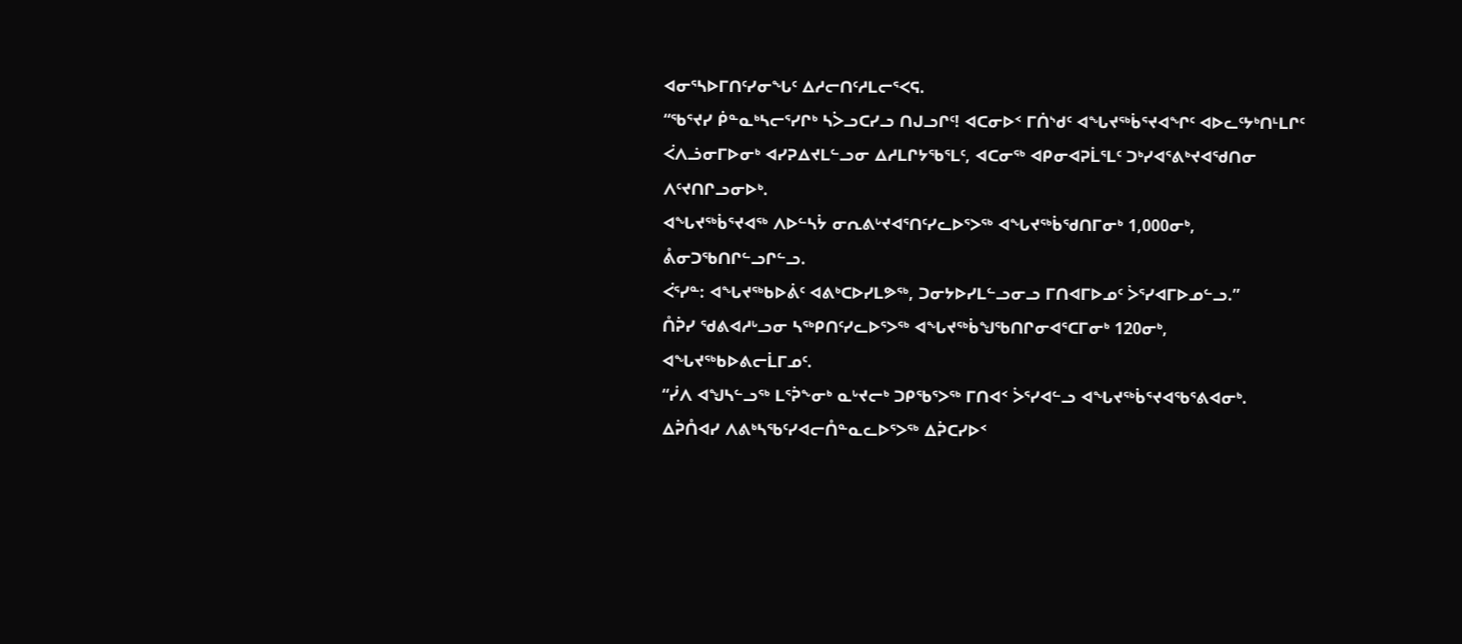ᐊᓂᕐᓴᐅᒥᑎᑦᓯᓂᖓᑦ ᐃᓱᓕᑎᑦᓱᒪᓕᕐᐸᕋ.
“ᖃᕐᔪᓯ ᑮᓐᓇᒃᓴᓕᕐᓯᒋᒃ ᓴᐴᓗᑕᓯᓗ ᑎᒍᓗᒋᑦ! ᐊᑕᓂᐅᑉ ᒥᑏᔅᑯᑦ ᐊᖓᔪᖅᑳᕐᔪᐊᖏᑦ ᐊᐅᓚᑦᔭᒃᑎᒻᒪᒋᑦ ᐹᐱᓘᓂᒥᐅᓂᒃ ᐊᓯᕈᐃᔪᒪᓪᓗᓂ ᐃᓱᒪᒋᔭᖃᕐᒪᑦ, ᐊᑕᓂᖅ ᐊᑭᓂᐊᕈᒫᕐᒪᑦ ᑐᒃᓯᐊᕐᕕᒃᔪᐊᖁᑎᓂ ᐱᑦᔪᑎᒋᓗᓂᐅᒃ.
ᐊᖓᔪᖅᑳᕐᔪᐊᖅ ᐱᐅᓪᓴᔮ ᓂᕆᕕᒡᔪᐊᕐᑎᑦᓯᓚᐅᕐᐳᖅ ᐊᖓᔪᖅᑳᖁᑎᒥᓂᒃ 1,000ᓂᒃ, ᕔᓂᑐᖃᑎᒋᓪᓗᒋᓪᓗ.
ᐹᕐᓯᓐ: ᐊᖓᔪᖅᑲᐅᕖᑦ ᐊᕕᒃᑕᐅᓯᒪᕗᖅ, ᑐᓂᔭᐅᓯᒪᓪᓗᓂᓗ ᒥᑎᐊᒥᐅᓄᑦ ᐴᕐᓯᐊᒥᐅᓄᓪᓗ.”
ᑍᕉᓯ ᖁᕕᐊᓱᒡᓗᓂ ᓴᖅᑭᑎᑦᓯᓚᐅᕐᐳᖅ ᐊᖓᔪᖅᑳᖑᖃᑎᒋᓂᐊᕐᑕᒥᓂᒃ 120ᓂᒃ, ᐊᖓᔪᖅᑲᐅᕕᓕᒫᒥᓄᑦ.
“ᓰᐱ ᐊᖑᓴᓪᓗᖅ ᒪᕐᕉᖕᓂᒃ ᓇᒡᔪᓕᒃ ᑐᑭᖃᕐᐳᖅ ᒥᑎᐊᑉ ᐴᕐᓯᐊᓪᓗ ᐊᖓᔪᖅᑳᕐᔪᐊᖃᕐᕕᐊᓂᒃ.
ᐃᕉᑍᐊᓯ ᐱᕕᒃᓴᖃᑦᓯᐊᓕᑍᓐᓇᓚᐅᕐᐳᖅ ᐃᕉᑕᓯᐅᑉ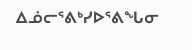ᐃᓅᓕᕐᕕᒃᓯᐅᕐᕕᖓᓂ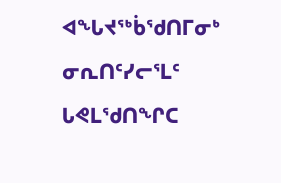ᐊᖓᔪᖅᑳᖁᑎᒥᓂᒃ ᓂᕆᑎᑦᓯᓕᕐᒪᑦ ᒐᕙᒪᖁᑎᖏᑕ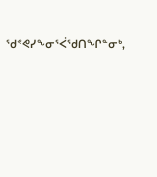ᖁᕝᕙᓯᖕᓂᕐᐹᖁᑎᖏᓐᓂᒃ,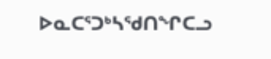ᐅᓇᑕᕐᑐᒃᓴᖁᑎᖏᑕᓗ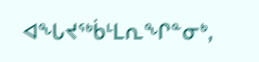ᐊᖓᔪᖅᑳᒻᒪᕆᖏᓐᓂᒃ,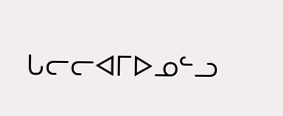ᒐᓕᓕᐊᒥᐅᓄᓪᓗ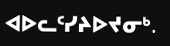ᐊᐅᓚᑦᓯᔨᐅᔪᓂᒃ.